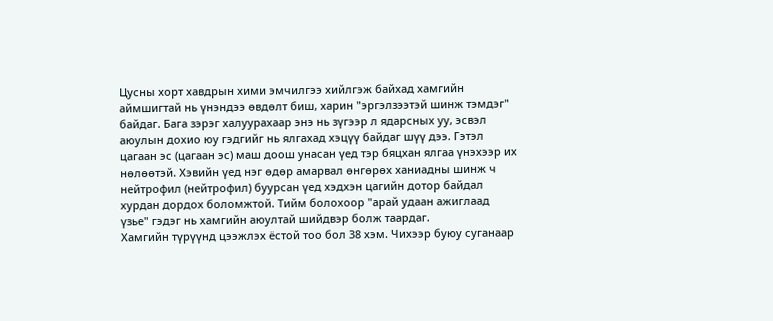Цусны хорт хавдрын хими эмчилгээ хийлгэж байхад хамгийн аймшигтай нь үнэндээ өвдөлт биш, харин "эргэлзээтэй шинж тэмдэг" байдаг. Бага зэрэг халуурахаар энэ нь зүгээр л ядарсных уу, эсвэл аюулын дохио юу гэдгийг нь ялгахад хэцүү байдаг шүү дээ. Гэтэл цагаан эс (цагаан эс) маш доош унасан үед тэр бяцхан ялгаа үнэхээр их нөлөөтэй. Хэвийн үед нэг өдөр амарвал өнгөрөх ханиадны шинж ч нейтрофил (нейтрофил) буурсан үед хэдхэн цагийн дотор байдал хурдан дордох боломжтой. Тийм болохоор "арай удаан ажиглаад үзье" гэдэг нь хамгийн аюултай шийдвэр болж таардаг.
Хамгийн түрүүнд цээжлэх ёстой тоо бол 38 хэм. Чихээр буюу суганаар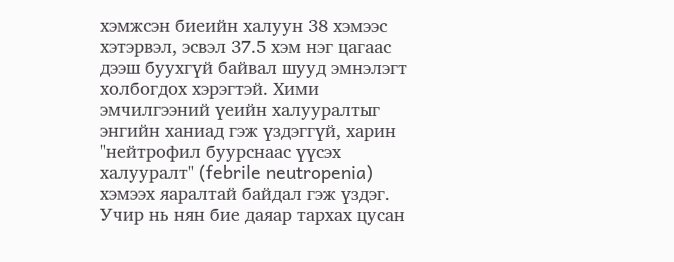хэмжсэн биеийн халуун 38 хэмээс хэтэрвэл, эсвэл 37.5 хэм нэг цагаас дээш буухгүй байвал шууд эмнэлэгт холбогдох хэрэгтэй. Хими эмчилгээний үеийн халууралтыг энгийн ханиад гэж үздэггүй, харин "нейтрофил буурснаас үүсэх халууралт" (febrile neutropenia) хэмээх яаралтай байдал гэж үздэг. Учир нь нян бие даяар тархах цусан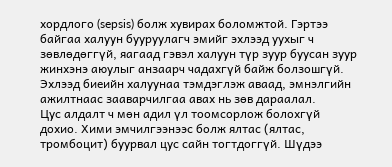хордлого (sepsis) болж хувирах боломжтой. Гэртээ байгаа халуун бууруулагч эмийг эхлээд уухыг ч зөвлөдөггүй, яагаад гэвэл халуун түр зуур буусан зуур жинхэнэ аюулыг анзаарч чадахгүй байж болзошгүй. Эхлээд биеийн халуунаа тэмдэглэж аваад, эмнэлгийн ажилтнаас зааварчилгаа авах нь зөв дараалал.
Цус алдалт ч мөн адил үл тоомсорлож болохгүй дохио. Хими эмчилгээнээс болж ялтас (ялтас, тромбоцит) буурвал цус сайн тогтдоггүй. Шүдээ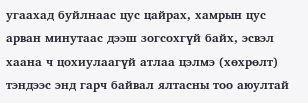угаахад буйлнаас цус цайрах, хамрын цус арван минутаас дээш зогсохгүй байх, эсвэл хаана ч цохиулаагүй атлаа цэлмэ (хөхрөлт) тэндээс энд гарч байвал ялтасны тоо аюултай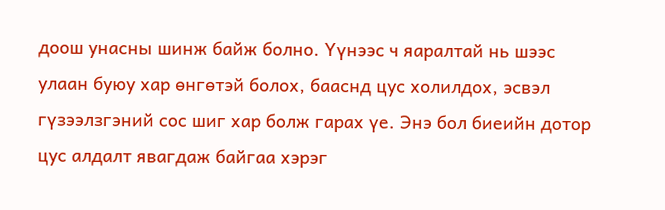доош унасны шинж байж болно. Үүнээс ч яаралтай нь шээс улаан буюу хар өнгөтэй болох, бааснд цус холилдох, эсвэл гүзээлзгэний сос шиг хар болж гарах үе. Энэ бол биеийн дотор цус алдалт явагдаж байгаа хэрэг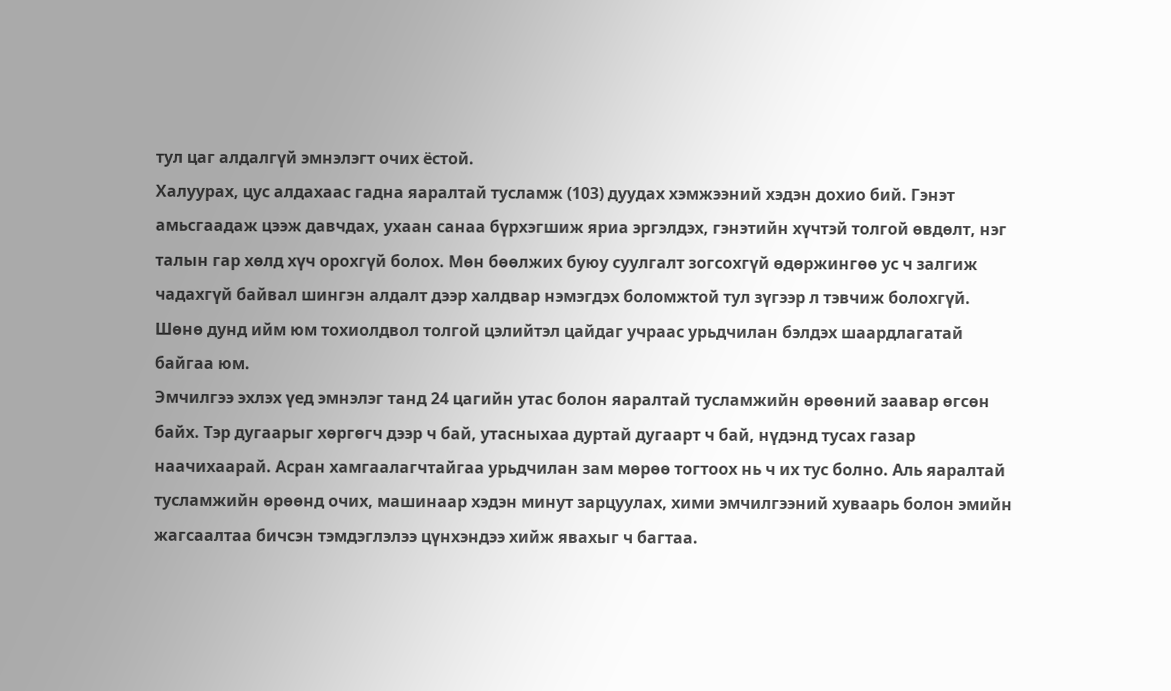тул цаг алдалгүй эмнэлэгт очих ёстой.
Халуурах, цус алдахаас гадна яаралтай тусламж (103) дуудах хэмжээний хэдэн дохио бий. Гэнэт амьсгаадаж цээж давчдах, ухаан санаа бүрхэгшиж яриа эргэлдэх, гэнэтийн хүчтэй толгой өвдөлт, нэг талын гар хөлд хүч орохгүй болох. Мөн бөөлжих буюу суулгалт зогсохгүй өдөржингөө ус ч залгиж чадахгүй байвал шингэн алдалт дээр халдвар нэмэгдэх боломжтой тул зүгээр л тэвчиж болохгүй. Шөнө дунд ийм юм тохиолдвол толгой цэлийтэл цайдаг учраас урьдчилан бэлдэх шаардлагатай байгаа юм.
Эмчилгээ эхлэх үед эмнэлэг танд 24 цагийн утас болон яаралтай тусламжийн өрөөний заавар өгсөн байх. Тэр дугаарыг хөргөгч дээр ч бай, утасныхаа дуртай дугаарт ч бай, нүдэнд тусах газар наачихаарай. Асран хамгаалагчтайгаа урьдчилан зам мөрөө тогтоох нь ч их тус болно. Аль яаралтай тусламжийн өрөөнд очих, машинаар хэдэн минут зарцуулах, хими эмчилгээний хуваарь болон эмийн жагсаалтаа бичсэн тэмдэглэлээ цүнхэндээ хийж явахыг ч багтаа.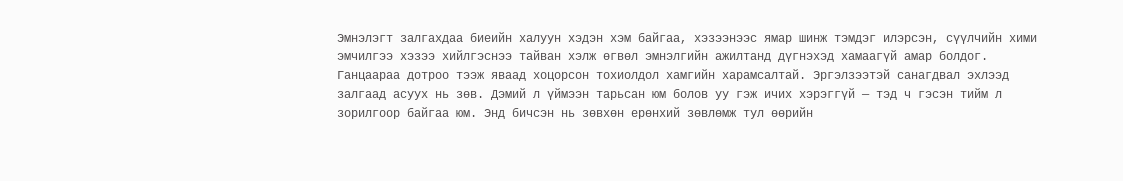Эмнэлэгт залгахдаа биеийн халуун хэдэн хэм байгаа, хэзээнээс ямар шинж тэмдэг илэрсэн, сүүлчийн хими эмчилгээ хэзээ хийлгэснээ тайван хэлж өгвөл эмнэлгийн ажилтанд дүгнэхэд хамаагүй амар болдог.
Ганцаараа дотроо тээж яваад хоцорсон тохиолдол хамгийн харамсалтай. Эргэлзээтэй санагдвал эхлээд залгаад асуух нь зөв. Дэмий л үймээн тарьсан юм болов уу гэж ичих хэрэггүй — тэд ч гэсэн тийм л зорилгоор байгаа юм. Энд бичсэн нь зөвхөн ерөнхий зөвлөмж тул өөрийн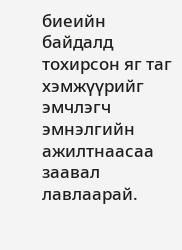биеийн байдалд тохирсон яг таг хэмжүүрийг эмчлэгч эмнэлгийн ажилтнаасаа заавал лавлаарай.